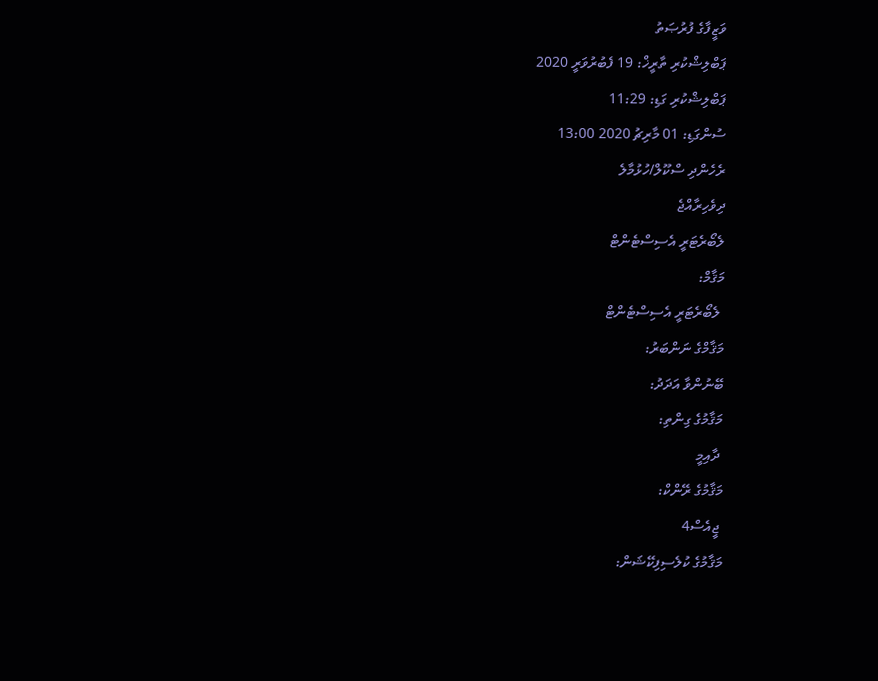ވަޒީފާގެ ފުރުޞަތު
ޕަބްލިޝްކުރި ތާރީޚް: 19 ފެބުރުވަރީ 2020
ޕަބްލިޝްކުރި ގަޑި: 11:29
ސުންގަޑި: 01 މާރިޗު 2020 13:00
ރެހެންދި ސްކޫލް/ހުޅުމާލެ
ދިވެހިރާއްޖެ
ލެބޯރެޓަރީ އެސިސްޓެންޓް
މަޤާމް:
 ލެބޯރެޓަރީ އެސިސްޓެންޓް
މަޤާމްގެ ނަންބަރު:
ބޭނުންވާ އަދަދު:
މަޤާމުގެ ގިންތި:
 ދާއިމީ
މަޤާމުގެ ރޭންކް:
 ޖީއެސް4
މަޤާމުގެ ކުލެސިފިކޭޝަން: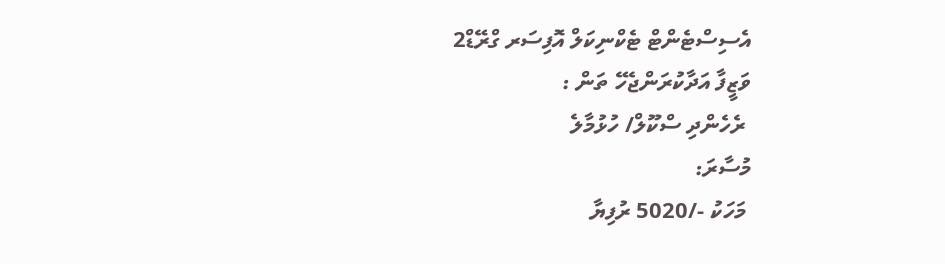އެސިސްޓެންޓް ޓެކްނިކަލް އޮފިސަރ ގްރޭޑް2
ވަޒީފާ އަދާކުރަންޖެހޭ ތަން :
 ރެހެންދި ސްކޫލް/ ހުޅުމާލެ
މުސާރަ:
 މަހަކު -/5020 ރުފިޔާ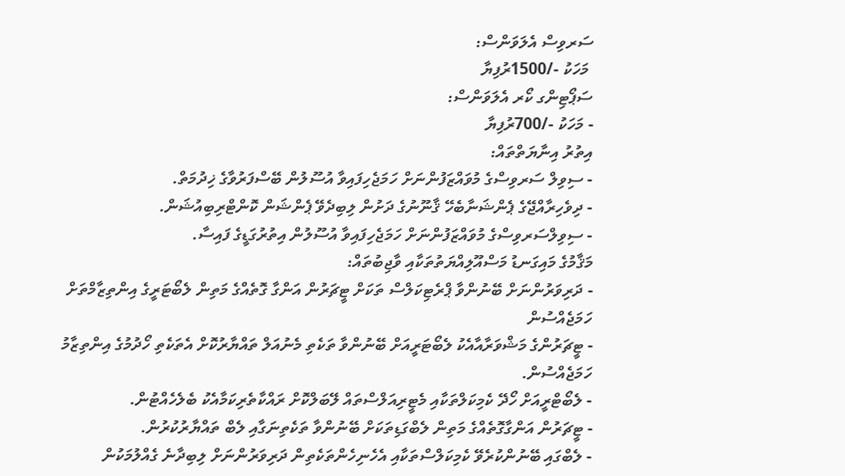ސަރވިސް އެލަވަންސް:
 މަހަކު -/1500ރުފިޔާ
ސަޕޯޓިންގ ކޯރ އެލަވަންސް:
- މަހަކު -/700ރުފިޔާ
އިތުރު އިނާޔަތްތައް:
- ސިވިލް ސަރވިސްގެ މުވައްޒަފުންނަށް ހަމަޖެހިފައިވާ އުސޫލުން ބޭސްފަރުވާގެ ޚިދުމަތް.
- ދިވެހިރާއްޖޭގެ ޕެންޝަނާބެހޭ ޤާނޫނުގެ ދަށުން ލިބިދެވޭ ޕެންޝަން ކޮންޓްރިބިއުޝަން.
- ސިވިލްސަރވިސްގެ މުވައްޒަފުންނަށް ހަމަޖެހިފައިވާ އުސޫލުން އިތުރުގަޑީގެ ފައިސާ.
މަޤާމުގެ މައިގަނޑު މަސްއޫލިއްޔަތުތަކާއި ވާޖިބުތައް:
- ދަރިވަރުންނަށް ބޭނުންވާ ޕްރެޓިކަލްސް ތަކަށް ޓީޗަރުން އަންގާ ގޮތެއްގެ މަތިން ލެބޯޓަރީގެ އިންތިޒާމްތަށް ހަމަޖެއްސުން
- ޓީޗަރުންގެ މަޝްވަރާއާއެކު ލެބޯޓަރީއަށް ބޭނުންވާ ތަކެތި މެނުއަލް ތައްޔާރުކޮށް އެތަކެތި ހޯދުމުގެ އިންތިޒާމު ހަމަޖެއްސުން.
- ލެބޯޓްރީއަށް ހޯދޭ ކެމިކަލްތަކާއި މެޓީރިއަލްސްތައް ލޭބަލްކޮށް ރައްކާތެރިކަމާއެކު ބެލެހެއްޓުން.
- ޓީޗަރުން އަންގާގޮތެއްގެ މަތިން ލެބްގަޑިތަކަށް ބޭނުންވާ ތަކެތިނަގާއި ލެބް ތައްޔާރުކުރުން.
- ލެބްގައި ބޭނުންކުރެވޭ ކެމިކަލްސްތަކާއި އެހެނިހެންތަކެތިން ދަރިވަރުންނަށް ލިބިދާނެ ގެއްލުމަކުން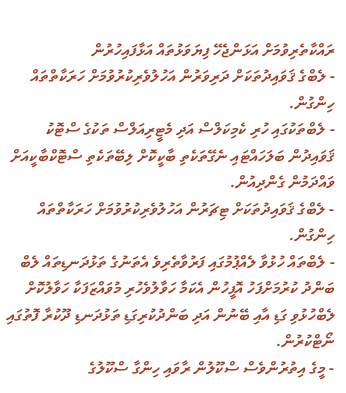ރައްކާތެރިވުމަށް އަޅަންޖެހޭ ފިޔަވަޅުތައް އަޅާފައިހުރުން
- ލެބްގެ ޤަވައިދުތަކަށް ދަރިވަރުން އަހުލުވެރިކުރުވުމަށް ހަރަކާތްތައް ހިންގުން.
- ލެބްތަކުގައި ހުރި ކެމިކަލްސް އަދި މެޓީރިއަލްސް ތަކުގެ ސްޓޮކު ޤަވައިދުން ބަލަހައްޓައި ނެގޭތަކެތި ބާކީކޮށް ލިބޭތަކެތި ސްޓޮކްބާކީއަށް ވައްދަމުން ގެންދިއުން.
- ލެބްގެ ޤަވައިދުތަކަށް ޓިޗަރުން އަހުލުވެރިކުރުވުމަށް ހަރަކާތްތައް ހިންގުން.
- ލެބްތައް ހުޅުވާ ލެއްޕުމުގައި ފަރުވާތެރިވެ އެތަނުގެ ތަޅުދަނޑިތައް ލެބް ބަންދު ކުރުމަށްފަހު އޮފީހުން އެކަމާ ހަވާލުވެހުރި މުވައްޒަފަކާ ހަވާލުކޮށް ލެބްހުޅުވި ގަޑި އާއި ބޭނުން އަދި ބަންދުކުރިގަޑި ތަޅުދަނޑި ދޫކުރާ ފޮތުގައި ނޯޓްކުރުން.
- މީގެ އިތުރުންވެސް ސްކޫލުން ރާވައި ހިންގާ ސްކޫލުގެ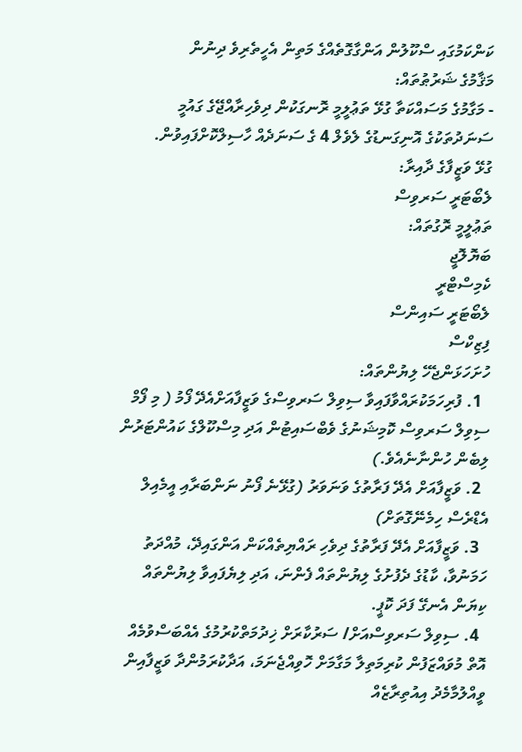ކަންކަމުގައި ސްކޫލުން އަންގާގޮތެއްގެ މަތިން އެހީތެރިވެ ދިނުން
މަޤާމުގެ ޝަރުޠުތައް:
- މަގާމުގެ މަސައްކަތާ ގުޅޭ ތަޢުލީމީ ރޮނގަކުން ދިވެހިރާއްޖޭގެ ގައުމީ ސަނަދުތަކުގެ އޮނިގަނޑުގެ ލެވެލް 4 ގެ ސަނަދެއް ހާސިލްކޮށްފައިވުން.
ގުޅޭ ވަޒީފާގެ ދާއިރާ:
ލެބޯޓަރީ ސަރވިސް
ތަޢުލީމީ ރޮގުތައް:
ބަޔޮލޮޖީ
ކެމިސްޓްރީ
ލެބޯޓަރީ ސައިންސް
ފިޒިކްސް
ހުށަހަޅަންޖެހޭ ލިޔުންތައް:
  1. ފުރިހަމަކުރައްވާފައިވާ ސިވިލް ސަރވިސްގެ ވަޒީފާއަށްއެދޭ ފޯމު ( މި ފޯމް ސިވިލް ސަރވިސް ކޮމިޝަނުގެ ވެބްސައިޓުން އަދި މިސްކޫލްގެ ކައުންޓަރުން ލިބެން ހުންނާނެއެވެ.)
  2. ވަޒީފާއަށް އެދޭ ފަރާތުގެ ވަނަވަރު (ގުޅޭނެ ފޯނު ނަންބަރާއި އީމެއިލް އެޑްރެސް ހިމެނޭގޮތަށް)
  3. ވަޒީފާއަށް އެދޭ ފަރާތުގެ ދިވެހި ރައްޔިތެއްކަން އަންގައިދޭ، މުއްދަތު ހަމަނުވާ، ކާޑުގެ ދެފުށުގެ ލިޔުންތައް ފެންނަ، އަދި ލިޔެފައިވާ ލިޔުންތައް ކިޔަން އެނގޭ ފަދަ ކޮޕީ.
  4. ސިވިލް ސަރވިސްއަށް/ ސަރުކާރަށް ޚިދުމަތްކުރުމުގެ އެއްބަސްވުމެއް އޮތް މުވައްޒަފުން ކުރިމަތިލާ މަގާމަށް ހޮވިއްޖެނަމަ، އަދާކުރަމުންދާ ވަޒީފާއިން ވީއްލުމާމެދު އިއުތިރާޒެއް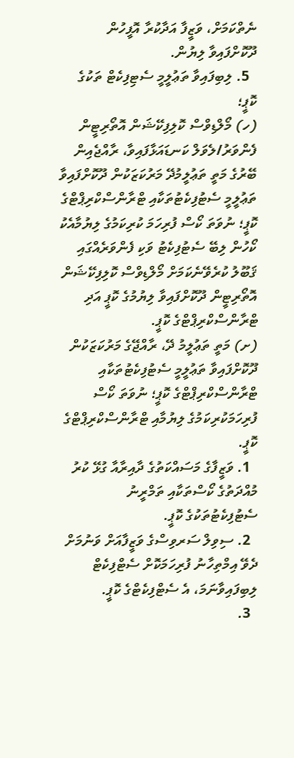ނެތްކަމަށް، ވަޒީފާ އަދާކުރާ އޮފީހުން ދޫކޮށްފައިވާ ލިޔުން.
  5. ލިބިފައިވާ ތަޢުލީމީ ސެޓިފިކެޓް ތަކުގެ ކޮޕީ؛
(ހ) މޯލްޑިވްސް ކޮލިފިކޭޝަން އޮތޯރިޓީން ފެންވަރު/ލެވަލް ކަނޑައަޅާފައިވާ، ރާއްޖެއިން ބޭރުގެ މަތީ ތަޢުލީމުދޭ މަރުކަޒަކުން ދޫކޮށްފައިވާ ތަޢުލީމީ ސެޓުފިކެޓުތަކާއި ޓްރާންސްކްރިޕްޓްގެ ކޮޕީ؛ ނުވަތަ ކޯސް ފުރިހަމަ ކުރިކަމުގެ ލިޔުމާއެކު ކޯހުން ލިބޭ ސެޓުފިކެޓު ވަކި ފެންވަރެއްގައި ޤަބޫލު ކުރެވޭނެކަމަށް މޯލްޑިވްސް ކޮލިފިކޭޝަން އޮތޯރިޓީން ދޫކޮށްފައިވާ ލިޔުމުގެ ކޮޕީ އަދި ޓްރާންސްކްރިޕްޓްގެ ކޮޕީ.
(ށ) މަތީ ތަޢުލީމު ދޭ، ރާއްޖޭގެ މަރުކަޒަކުން ދޫކޮށްފައިވާ ތަޢުލީމީ ސެޓުފިކެޓުތަކާއި ޓްރާންސްކްރިޕްޓްގެ ކޮޕީ؛ ނުވަތަ ކޯސް ފުރިހަމަކުރިކަމުގެ ލިޔުމާއި ޓްރާންސްކްރިޕްޓްގެ  ކޮޕީ.
  1. ވަޒީފާގެ މަސައްކަތުގެ ދާއިރާއާ ގުޅޭ ކުރު މުއްދަތުގެ ކޯސްތަކާއި ތަމްރީނު ސެޓުފިކެޓުތަކުގެ ކޮޕީ.
  2. ސިވިލް ސަރވިސްގެ ވަޒީފާއަށް ވަނުމަށް ދެވޭ އިމްތިހާނު ފުރިހަމަކޮށް ސެޓްފިކެޓް ލިބިފައިވާނަމަ، އެ ސެޓްފިކެޓްގެ ކޮޕީ.
  3.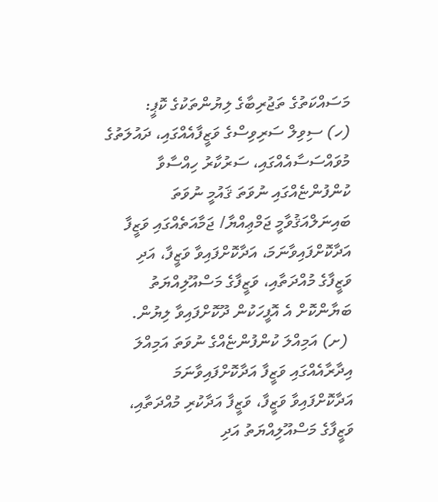މަސައްކަތުގެ ތަޖުރިބާގެ ލިޔުންތަކުގެ ކޮޕީ:
(ހ) ސިވިލް ސަރިވިސްގެ ވަޒީފާއެއްގައި، ދައުލަތުގެ މުވައްސަސާއެއްގައި، ސަރުކާރު ހިއްސާވާ ކުންފުންޏެއްގައި ނުވަތަ ޤައުމީ ނުވަތަ ބައިނަލްއަޤުވާމީ ޖަމްޢިއްޔާ/ ޖަމާއަތެއްގައި ވަޒީފާ އަދާކޮށްފައިވާނަމަ، އަދާކޮށްފައިވާ ވަޒީފާ، އަދި ވަޒީފާގެ މުއްދަތާއި، ވަޒީފާގެ މަސްއޫލިއްޔަތު ބަޔާންކޮށް އެ އޮފީހަކުން ދޫކޮށްފައިވާ ލިޔުން.
 (ށ) އަމިއްލަ ކުންފުންޏެއްގެ ނުވަތަ އަމިއްލަ އިދާރާއެއްގައި ވަޒީފާ އަދާކޮށްފައިވާނަމަ އަދާކޮށްފައިވާ ވަޒީފާ، ވަޒީފާ އަދާކުރި މުއްދަތާއި، ވަޒީފާގެ މަސްއޫލިއްޔަތު އަދި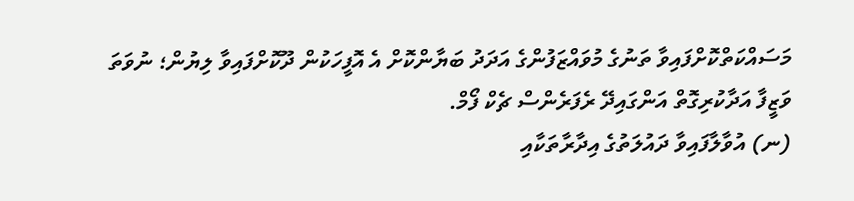މަސައްކަތްކޮށްފައިވާ ތަނުގެ މުވައްޒަފުންގެ އަދަދު ބަޔާންކޮށް އެ އޮފީހަކުން ދޫކޮށްފައިވާ ލިޔުން؛ ނުވަތަ ވަޒީފާ އަދާކުރިގޮތް އަންގައިދޭ ރެފަރެންސް ޗެކް ފޯމް.
(ނ) އުވާލާފައިވާ ދައުލަތުގެ އިދާރާތަކާއި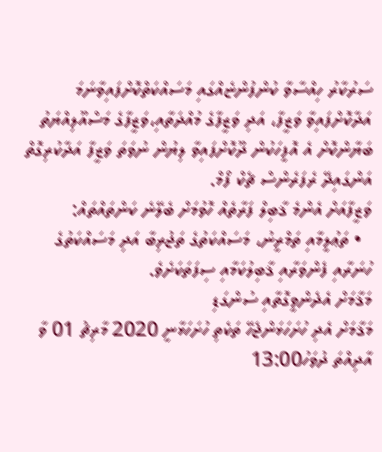ސަރުކާރު ހިއްސާވާ ކުންފުންޏެއްގައި މަސައްކަތްކޮށްފައިވާނަމަ އަދާކޮށްފައިވާ ވަޒީފާ، އަދި ވަޒީފާގެ މުއްދަތާއި،ވަޒީފާގެ މަސްއޫލިއްޔަތު ބަޔާންކޮށް އެ އޮފީހަކުން ދޫކޮށްފައިވާ ލިޔުން ނުވަތަ ވަޒީފާ އަދާކުރިގޮތް އަންގައިދޭ ރެފަރެންސް ޗެކް ފޯމް.
ވަޒީފާއަށް އެންމެ ޤާބިލް ފަރާތެއް ހޮވުމަށް ބެލޭނެ ކަންތައްތައް:
  • ތަޢުލީމާއި ތަމްރީނު، މަސައްކަތުގެ ތަޖުރިބާ އަދި މަސައްކަތުގެ ހުނަރާއި ފެންވަރާއި ޤާބިލުކަމާއި ސިފަތަކަށެވެ.
މަޤާމަށް އެދެންވީގޮތާއި ސުންގަޑި
މަޤާމަށް އެދި ހުށަހަޅަންޖެހޭ ތަކެތި ހުށަހަޅާނީ 2020 މާރިޗު 01 ވާ އާދިއްތަ ދުވަހު13:00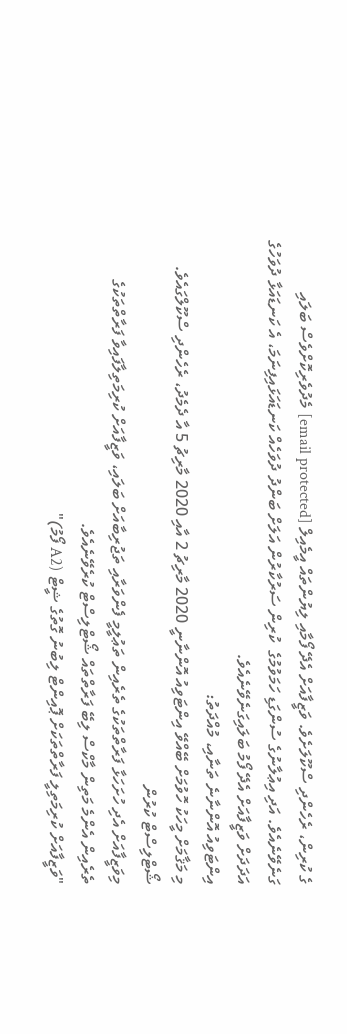ގެ ކުރިން، ރެހެންދި ސްކޫލަށެވެ. ވަޒީފާއަށް އެދޭ ފޯމާއި ލިޔުންތައް އީމެއިލް [email protected] މެދުވެރިކޮށްވެސް ބަލައި ގަނެވޭނެއެވެ. އަދި އިޢުލާނުގެ ސުންގަޑި ހަމަވުމުގެ  ކުރިން ސަރުކާރުން އަލަށް ބަންދު ދުވަހެއް ކަނޑައަޅައިފިނަމަ، އެ ކަނޑައަޅާ ދުވަހުގެ އަދަދަށް ވަޒީފާއަށް އެދޭ ފޯމު ބަލައިގަނެވޭނެއެވެ.
އިންޓަވިއު އޮންނާނެ ތަނާއި، މުއްދަތު:
މި މަޤާމަށް މީހަކު ހޮވުމަށް ބޭއްވޭ އިންޓަވިއު އޮންނާނީ 2020 މާރިޗު 2 އާއި 2020 މާރިޗު 5 އާ ދެމެދު، ރެހެންދި ސްކޫލްގައެވެ.
ޝޯޓްލިސްޓް ކުރުން
މިވަޒީފާއަށް އެދި ހުށަހަޅާ ފަރާތްތަކުގެ ތެރެއިން ތަޢުލީމީ ފެންވަރާއި ތަޖުރިބާއަށް ބަލައި، ވަޒީފާއަށް ކުރިމަތިލާފައިވާ ފަރާތްތަކުގެ ތެރެއިން އެންމެ މަތިން މާކްސް ލިބޭ ފަރާތްތައް ޝޯޓްލިސްޓް ކުރެވޭނެއެވެ.
"ވަޒީފާއަށް ކުރިމަތިލީ ފަރާތްތަކަށް ޕޮއިންޓް ލިބުނު ގޮތުގެ ޝީޓް (A2 ފޯމު)"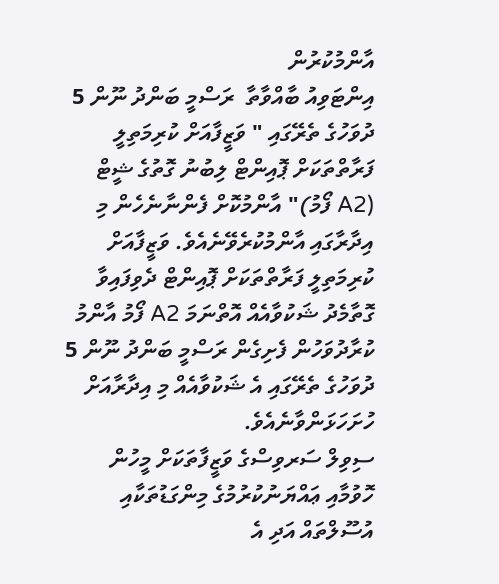އާންމުކުރުން
އިންޓަވިއު ބާއްވާތާ  ރަސްމީ ބަންދު ނޫން 5 ދުވަހުގެ ތެރޭގައި " ވަޒީފާއަށް ކުރިމަތިލީ ފަރާތްތަކަށް ޕޮއިންޓް ލިބުނު ގޮތުގެ ޝީޓް (A2 ފޯމު)" އާންމުކޮށް ފެންނާނެހެން މި އިދާރާގައި އާންމުކުރެވޭނެއެވެ. ވަޒީފާއަށް ކުރިމަތިލީ ފަރާތްތަކަށް ޕޮއިންޓް ދެވިފައިވާ ގޮތާމެދު ޝަކުވާއެއް އޮތްނަމަ A2 ފޯމު އާންމު ކުރާދުވަހުން ފެށިގެން ރަސްމީ ބަންދު ނޫން 5 ދުވަހުގެ ތެރޭގައި އެ ޝަކުވާއެއް މި އިދާރާއަށް ހުށަހަޅަންވާނެއެވެ.
ސިވިލް ސަރވިސްގެ ވަޒީފާތަކަށް މީހުން ހޮވުމާއި ޢައްޔަނުކުރުމުގެ މިންގަޑުތަކާއި އުސޫލްތައް އަދި އެ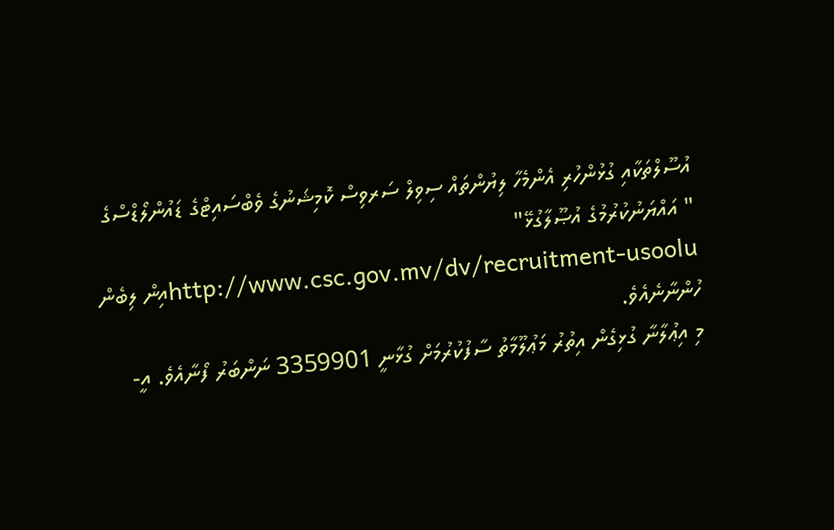އުސޫލްތަކާއި ގުޅުންހުރި އެންމެހާ ލިޔުންތައް ސިވިލް ސަރވިސް ކޮމިޝަނުގެ ވެބްސައިޓްގެ ޑައުންލޯޑްސްގެ " އައްޔަނުކުރުމުގެ އުޞޫލާގުޅޭ" http://www.csc.gov.mv/dv/recruitment-usooluއިން ލިބެން ހުންނާނެއެވެ.
މި އިޢުލާނާ ގުޅިގެން އިތުރު މަޢުލޫމާތު ސާފުކުރުމަށް ގުޅާނީ 3359901 ނަންބަރު ފޯނާއެވެ. އީ-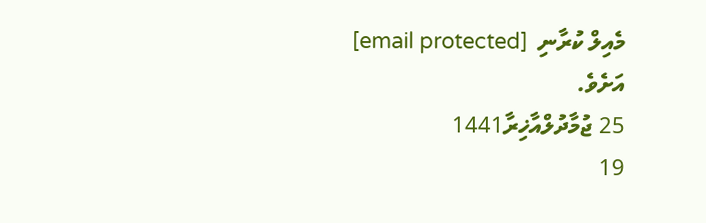މެއިލް ކުރާނި  [email protected] އަށެވެ.
25 ޖުމާދުލްއާޚިރާ1441
19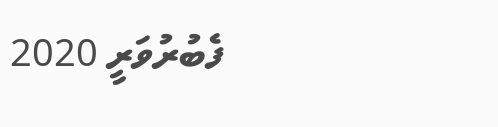ފެބުރުވަރީ 2020